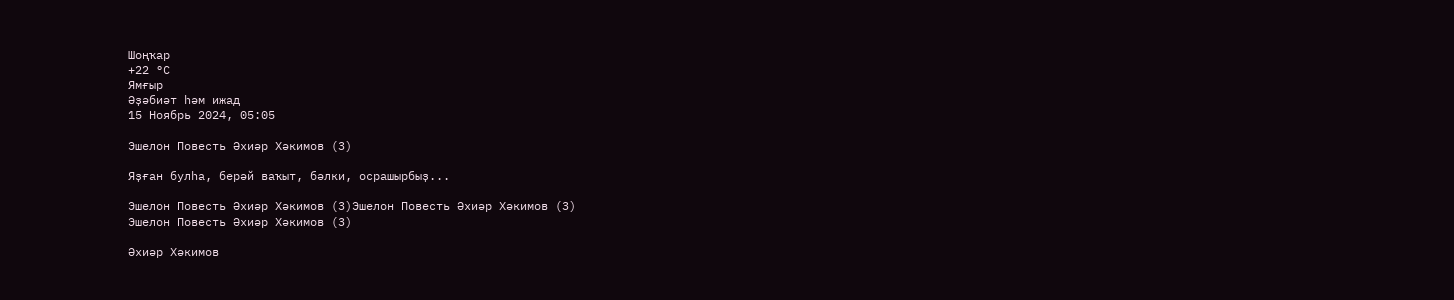Шоңҡар
+22 °С
Ямғыр
Әҙәбиәт һәм ижад
15 Ноябрь 2024, 05:05

Эшелон Повесть Әхиәр Хәкимов (3)

Яҙған булһа, берәй ваҡыт, бәлки, осрашырбыҙ...

Эшелон Повесть Әхиәр Хәкимов (3)Эшелон Повесть Әхиәр Хәкимов (3)
Эшелон Повесть Әхиәр Хәкимов (3)

Әхиәр Хәкимов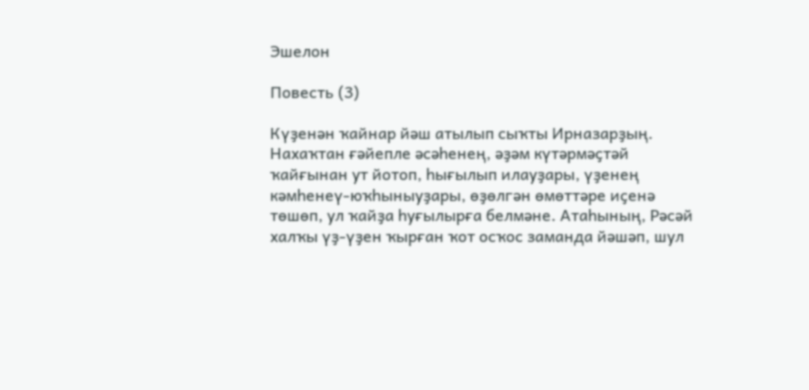Эшелон

Повесть (3)

Күҙенән ҡайнар йәш атылып сыҡты Ирназарҙың. Нахаҡтан ғәйепле әсәһенең, әҙәм күтәрмәҫтәй ҡайғынан ут йотоп, һығылып илауҙары, үҙенең кәмһенеү-юҡһыныуҙары, өҙөлгән өмөттәре иҫенә төшөп, ул ҡайҙа һуғылырға белмәне. Атаһының, Рәсәй халҡы үҙ-үҙен ҡырған ҡот осҡос заманда йәшәп, шул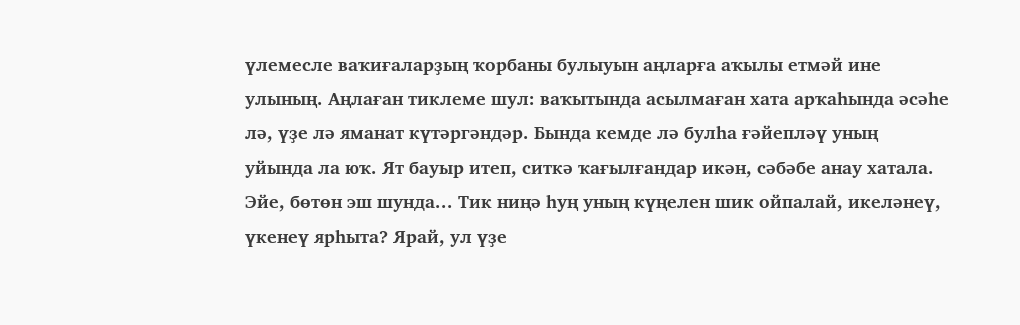үлемесле ваҡиғаларҙың ҡорбаны булыуын аңларға аҡылы етмәй ине улының. Аңлаған тиклеме шул: ваҡытында асылмаған хата арҡаһында әсәһе лә, үҙе лә яманат күтәргәндәр. Бында кемде лә булһа ғәйепләү уның уйында ла юҡ. Ят бауыр итеп, ситкә ҡағылғандар икән, сәбәбе анау хатала. Эйе, бөтөн эш шунда... Тик ниңә һуң уның күңелен шик ойпалай, икеләнеү, үкенеү ярһыта? Ярай, ул үҙе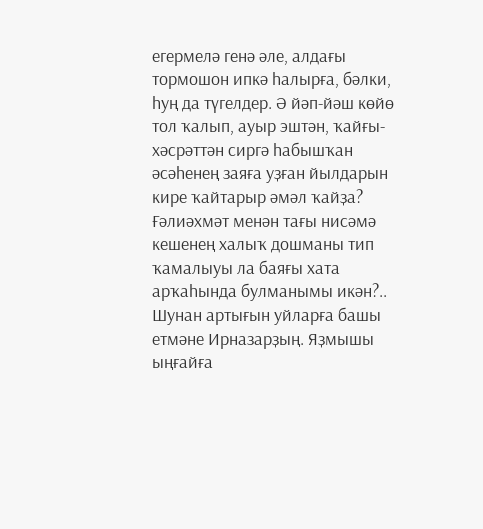егермелә генә әле, алдағы тормошон ипкә һалырға, бәлки, һуң да түгелдер. Ә йәп-йәш көйө тол ҡалып, ауыр эштән, ҡайғы-хәсрәттән сиргә һабышҡан әсәһенең заяға уҙған йылдарын кире ҡайтарыр әмәл ҡайҙа? Ғәлиәхмәт менән тағы нисәмә кешенең халыҡ дошманы тип ҡамалыуы ла баяғы хата арҡаһында булманымы икән?..
Шунан артығын уйларға башы етмәне Ирназарҙың. Яҙмышы ыңғайға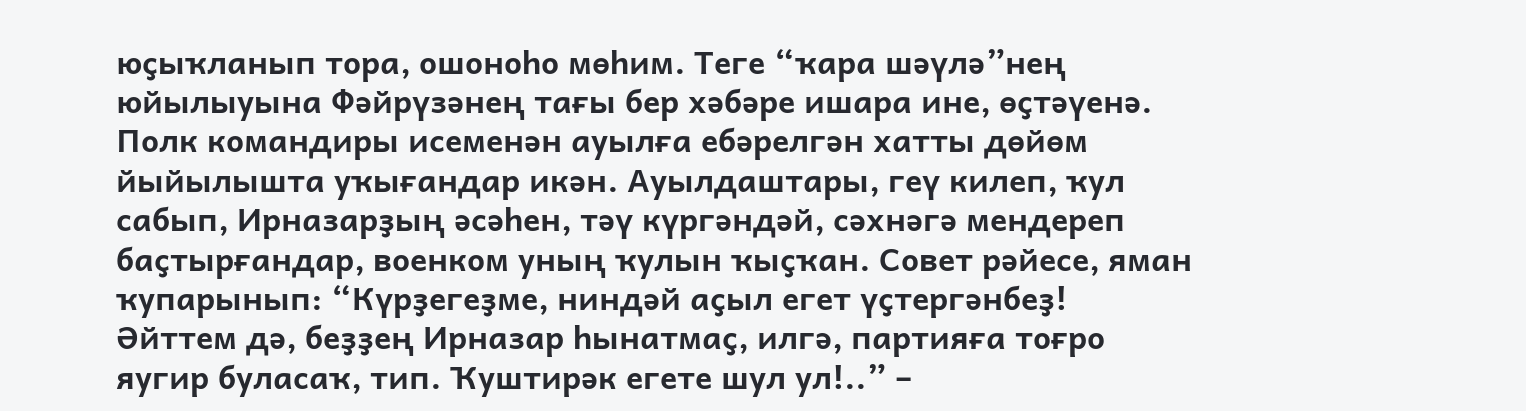юҫыҡланып тора, ошоноһо мөһим. Теге “ҡара шәүлә”нең юйылыуына Фәйрүзәнең тағы бер хәбәре ишара ине, өҫтәүенә. Полк командиры исеменән ауылға ебәрелгән хатты дөйөм йыйылышта уҡығандар икән. Ауылдаштары, геү килеп, ҡул сабып, Ирназарҙың әсәһен, тәү күргәндәй, сәхнәгә мендереп баҫтырғандар, военком уның ҡулын ҡыҫҡан. Совет рәйесе, яман ҡупарынып: “Күрҙегеҙме, ниндәй аҫыл егет үҫтергәнбеҙ! Әйттем дә, беҙҙең Ирназар һынатмаҫ, илгә, партияға тоғро яугир буласаҡ, тип. Ҡуштирәк егете шул ул!..” –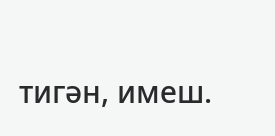тигән, имеш.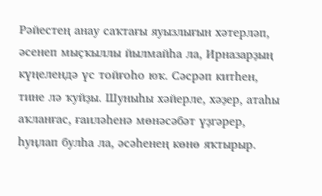Рәйестең анау саҡтағы яуызлығын хәтерләп, әсенеп мыҫҡыллы йылмайһа ла, Ирназарҙың күңелендә үс тойғоһо юҡ. Сәсрәп китһен, тине лә ҡуйҙы. Шуныһы хәйерле, хәҙер, атаһы аҡланғас, ғаиләһенә мөнәсәбәт үҙгәрер, һуңлап булһа ла, әсәһенең көнө яҡтырыр.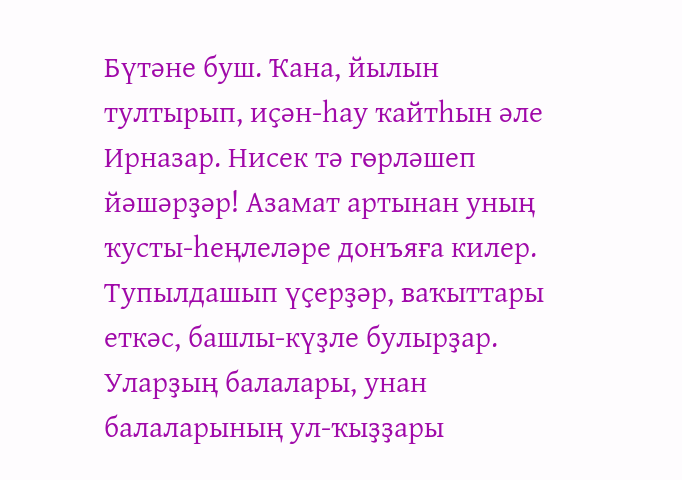Бүтәне буш. Ҡана, йылын тултырып, иҫән-һау ҡайтһын әле Ирназар. Нисек тә гөрләшеп йәшәрҙәр! Азамат артынан уның ҡусты-һеңлеләре донъяға килер. Тупылдашып үҫерҙәр, ваҡыттары еткәс, башлы-күҙле булырҙар. Уларҙың балалары, унан балаларының ул-ҡыҙҙары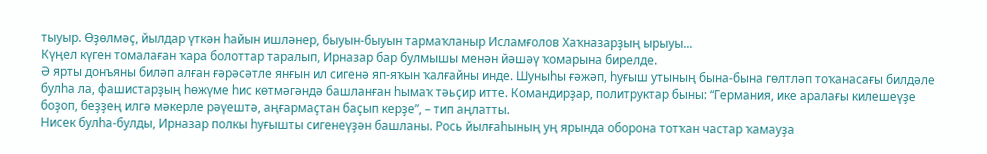тыуыр. Өҙөлмәҫ, йылдар үткән һайын ишләнер, быуын-быуын тармаҡланыр Исламғолов Хаҡназарҙың ырыуы...
Күңел күген томалаған ҡара болоттар таралып, Ирназар бар булмышы менән йәшәү ҡомарына бирелде.
Ә ярты донъяны биләп алған ғәрәсәтле янғын ил сигенә яп-яҡын ҡалғайны инде. Шуныһы ғәжәп, һуғыш утының бына-бына гөлтләп тоҡанасағы билдәле булһа ла, фашистарҙың һөжүме һис көтмәгәндә башланған һымаҡ тәьҫир итте. Командирҙар, политруктар быны: “Германия, ике аралағы килешеүҙе боҙоп, беҙҙең илгә мәкерле рәүештә, аңғармаҫтан баҫып керҙе”, – тип аңлатты.
Нисек булһа-булды, Ирназар полкы һуғышты сигенеүҙән башланы. Рось йылғаһының уң ярында оборона тотҡан частар ҡамауҙа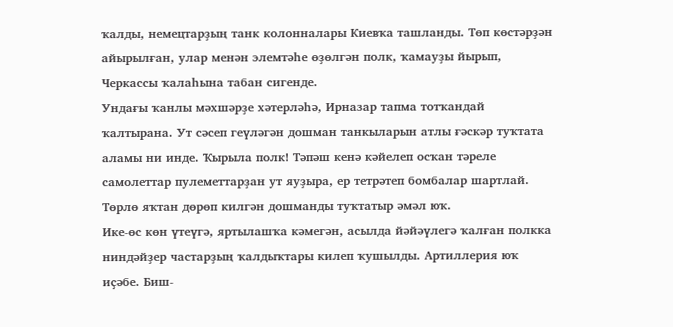ҡалды, немецтарҙың танк колонналары Киевҡа ташланды. Төп көстәрҙән айырылған, улар менән элемтәһе өҙөлгән полк, ҡамауҙы йырып, Черкассы ҡалаһына табан сигенде.
Ундағы ҡанлы мәхшәрҙе хәтерләһә, Ирназар тапма тотҡандай ҡалтырана. Ут сәсеп геүләгән дошман танкыларын атлы ғәскәр туҡтата аламы ни инде. Ҡырыла полк! Тәпәш кенә кәйелеп осҡан тәреле самолеттар пулеметтарҙан ут яуҙыра, ер тетрәтеп бомбалар шартлай. Төрлө яҡтан дөрөп килгән дошманды туҡтатыр әмәл юҡ.
Ике-өс көн үтеүгә, яртылашҡа кәмегән, асылда йәйәүлегә ҡалған полкка ниндәйҙер частарҙың ҡалдыҡтары килеп ҡушылды. Артиллерия юҡ иҫәбе. Биш-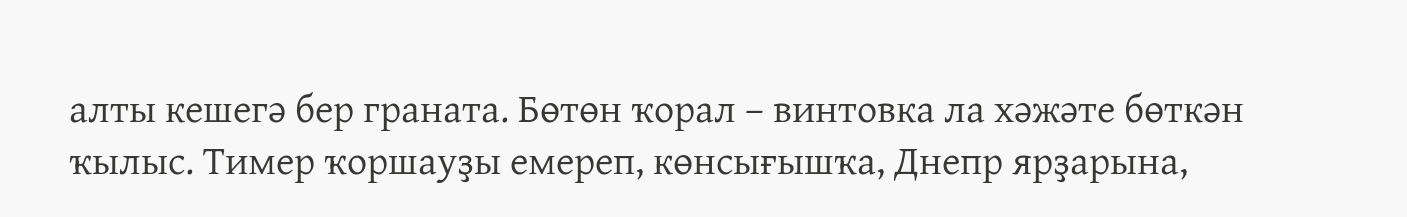алты кешегә бер граната. Бөтөн ҡорал – винтовка ла хәжәте бөткән ҡылыс. Тимер ҡоршауҙы емереп, көнсығышҡа, Днепр ярҙарына,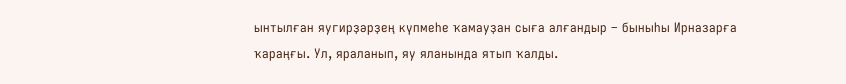ынтылған яугирҙәрҙең күпмеһе ҡамауҙан сыға алғандыр – быныһы Ирназарға ҡараңғы. Ул, яраланып, яу яланында ятып ҡалды.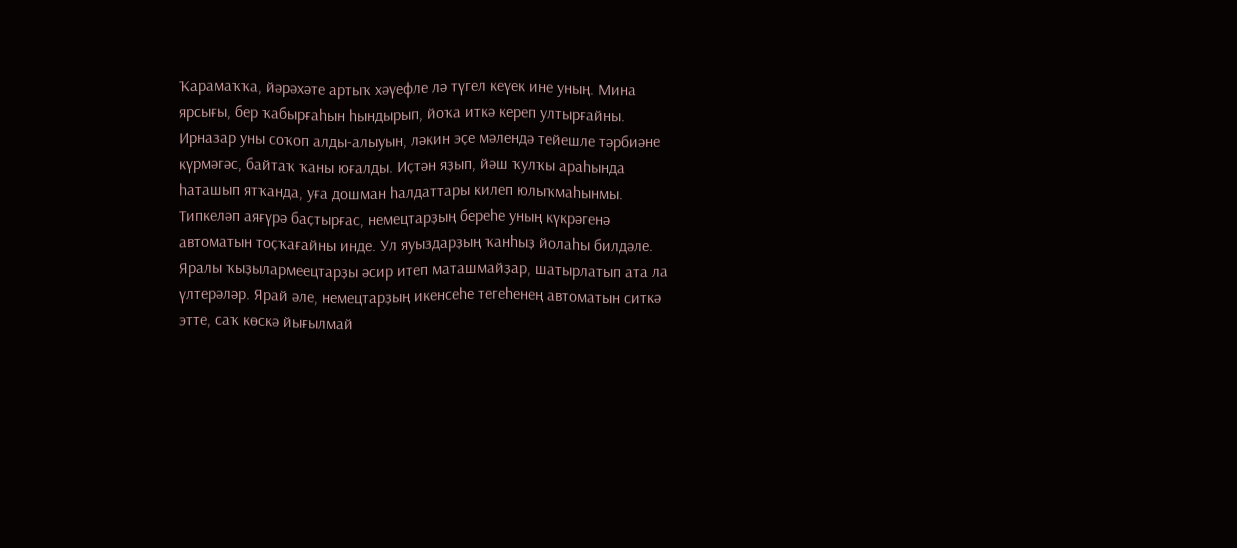Ҡарамаҡҡа, йәрәхәте артыҡ хәүефле лә түгел кеүек ине уның. Мина ярсығы, бер ҡабырғаһын һындырып, йоҡа иткә кереп ултырғайны. Ирназар уны соҡоп алды-алыуын, ләкин эҫе мәлендә тейешле тәрбиәне күрмәгәс, байтаҡ ҡаны юғалды. Иҫтән яҙып, йәш ҡулҡы араһында һаташып ятҡанда, уға дошман һалдаттары килеп юлыҡмаһынмы. Типкеләп аяғүрә баҫтырғас, немецтарҙың береһе уның күкрәгенә автоматын тоҫҡағайны инде. Ул яуыздарҙың ҡанһыҙ йолаһы билдәле. Яралы ҡыҙылармеецтарҙы әсир итеп маташмайҙар, шатырлатып ата ла үлтерәләр. Ярай әле, немецтарҙың икенсеһе тегеһенең автоматын ситкә этте, саҡ көскә йығылмай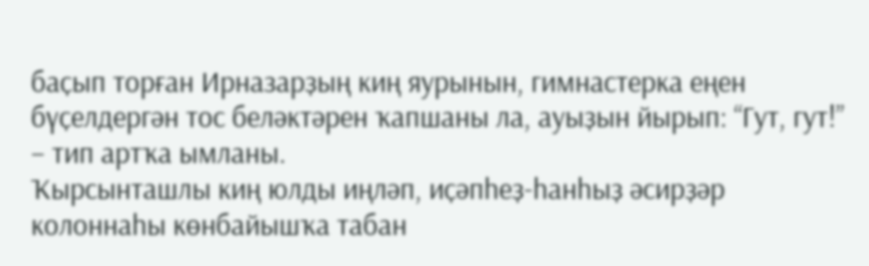баҫып торған Ирназарҙың киң яурынын, гимнастерка еңен бүҫелдергән тос беләктәрен ҡапшаны ла, ауыҙын йырып: “Гут, гут!” – тип артҡа ымланы.
Ҡырсынташлы киң юлды иңләп, иҫәпһеҙ-һанһыҙ әсирҙәр колоннаһы көнбайышҡа табан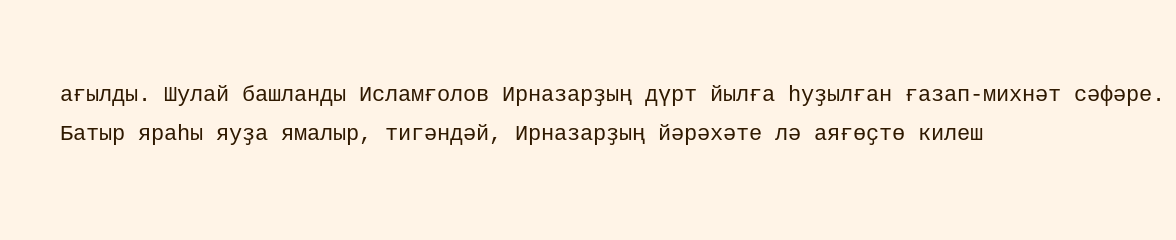ағылды. Шулай башланды Исламғолов Ирназарҙың дүрт йылға һуҙылған ғазап-михнәт сәфәре.
Батыр яраһы яуҙа ямалыр, тигәндәй, Ирназарҙың йәрәхәте лә аяғөҫтө килеш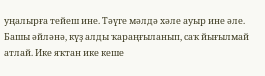уңалырға тейеш ине. Тәүге мәлдә хәле ауыр ине әле. Башы әйләнә, күҙ алды ҡараңғыланып, саҡ йығылмай атлай. Ике яҡтан ике кеше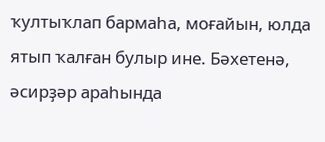ҡултыҡлап бармаһа, моғайын, юлда ятып ҡалған булыр ине. Бәхетенә, әсирҙәр араһында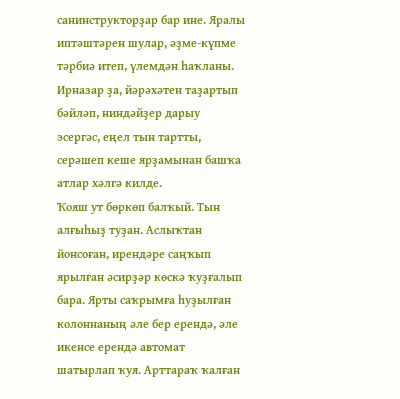санинструкторҙар бар ине. Яралы иптәштәрен шулар, әҙме-күпме тәрбиә итеп, үлемдән һаҡланы. Ирназар ҙа, йәрәхәтен таҙартып бәйләп, ниндәйҙер дарыу эсергәс, еңел тын тартты, серәшеп кеше ярҙамынан башҡа атлар хәлгә килде.
Ҡояш ут бөркөп балҡый. Тын алғыһыҙ туҙан. Аслыҡтан йонсоған, ирендәре саңҡып ярылған әсирҙәр көскә ҡуҙғалып бара. Ярты саҡрымға һуҙылған колоннаның әле бер ерендә, әле икенсе ерендә автомат шатырлап ҡуя. Арттараҡ ҡалған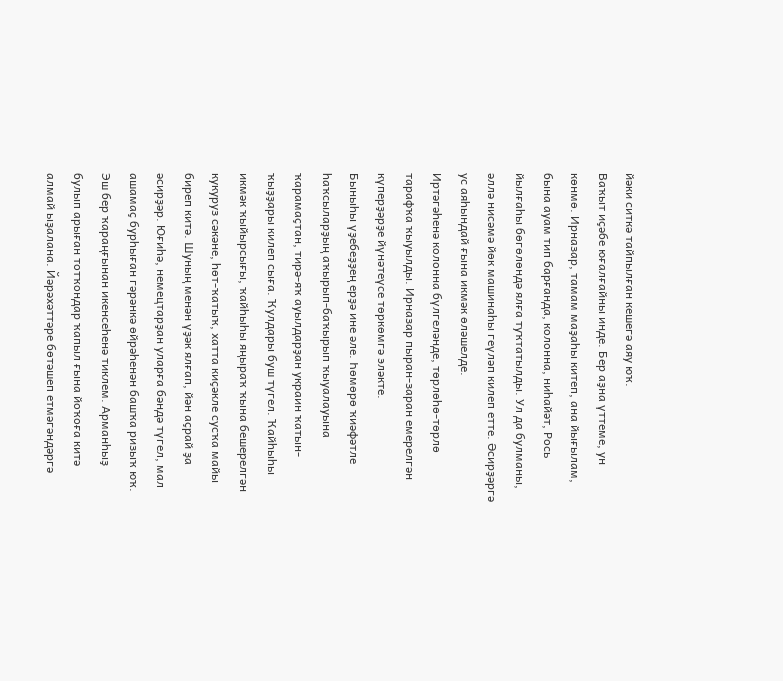йәки ситкә тайпылған кешегә аяу юҡ.
Ваҡыт иҫәбе юғалғайны инде. Бер аҙна үттеме, ун көнмө. Ирназар, тамам маҙаһы китеп, ана йығылам, бына ауам тип барғанда, колонна, ниһайәт, Рось йылғаһы бөгөлөндә ялға туҡтатылды. Ул да булманы, әллә нисәмә йөк машинаһы геүләп килеп етте. Әсирҙәргә ус аяһындай ғына икмәк өләшелде.
Иртәгәһенә колонна бүлгеләнде, төрлөһө-төрлө тарафҡа ҡыуылды. Ирназар пыран-заран емерелгән күперҙәрҙе йүнәтеүсе төркөмгә эләкте.
Быныһы үҙебеҙҙең ерҙә ине әле. Һөмөрө ҡиәфәтле һаҡсыларҙың аҡырып-баҡырып ҡыуалауына ҡарамаҫтан, тирә-яҡ ауылдарҙан украин ҡатын-ҡыҙҙары килеп сыға. Ҡулдары буш түгел. Ҡайһыһы икмәк ҡыйырсығы, ҡайһыһы яңыраҡ ҡына бешерелгән кукуруз сәкәне, һөт-ҡатыҡ, хатта киҫәкле сусҡа майы биреп китә. Шуның менән үҙәк ялғап, йән аҫрай ҙа әсирҙәр. Юғиһә, немецтарҙан уларға бәндә түгел, мал ашамаҫ бурһыған гәрәнкә өйрәһенән башҡа ризыҡ юҡ.
Эш бер ҡараңғынан икенсеһенә тиклем. Арманһыҙ булып арыған тотҡондар ҡапыл ғына йоҡоға китә алмай ыҙалана. Йәрәхәттәре бөтәшеп етмәгәндәргә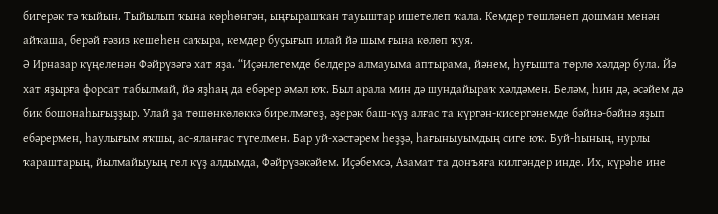бигерәк тә ҡыйын. Тыйылып ҡына көрһөнгән, ыңғырашҡан тауыштар ишетелеп ҡала. Кемдер төшләнеп дошман менән айҡаша, берәй ғәзиз кешеһен саҡыра, кемдер буҫығып илай йә шым ғына көлөп ҡуя.
Ә Ирназар күңеленән Фәйрүзәгә хат яҙа. “Иҫәнлегемде белдерә алмауыма аптырама, йәнем, һуғышта төрлө хәлдәр була. Йә хат яҙырға форсат табылмай, йә яҙһаң да ебәрер әмәл юҡ. Был арала мин дә шундайыраҡ хәлдәмен. Беләм, һин дә, әсәйем дә бик бошонаһығыҙҙыр. Улай ҙа төшөнкөлөккә бирелмәгеҙ, әҙерәк баш-күҙ алғас та күргән-кисергәнемде бәйнә-бәйнә яҙып ебәрермен, һаулығым яҡшы, ас-яланғас түгелмен. Бар уй-хәстәрем һеҙҙә, һағыныуымдың сиге юҡ. Буй-һының, нурлы ҡараштарың, йылмайыуың гел күҙ алдымда, Фәйрүзәкәйем. Иҫәбемсә, Азамат та донъяға килгәндер инде. Их, күрәһе ине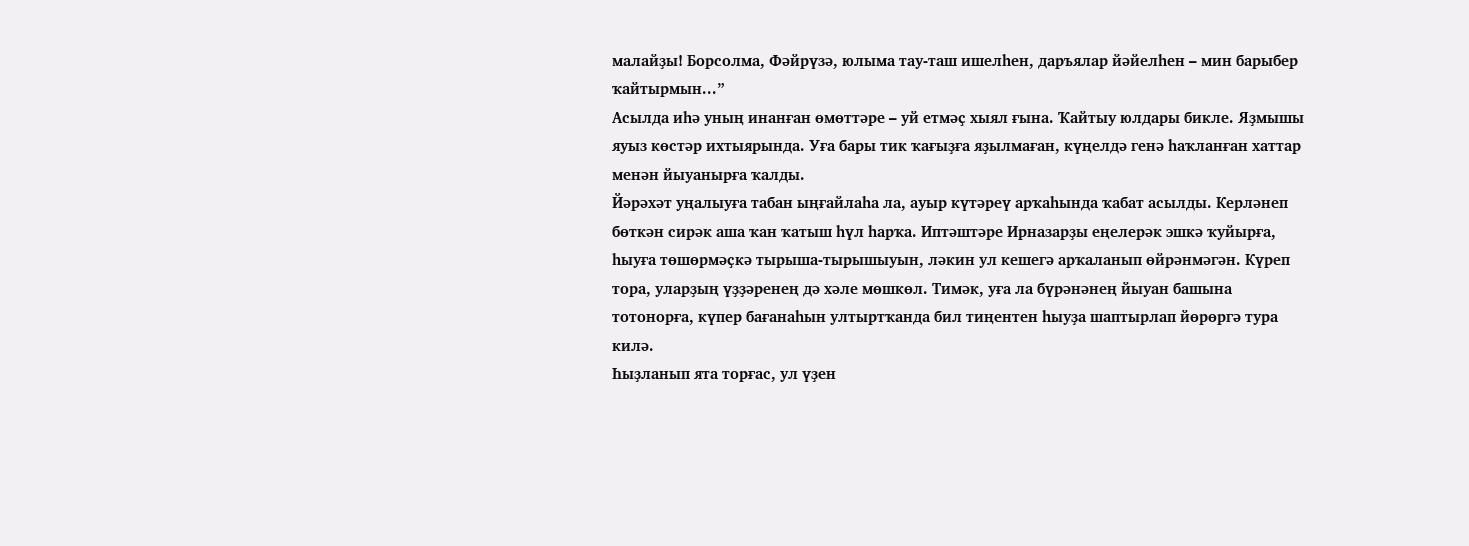малайҙы! Борсолма, Фәйрүзә, юлыма тау-таш ишелһен, даръялар йәйелһен – мин барыбер ҡайтырмын...”
Асылда иһә уның инанған өмөттәре – уй етмәҫ хыял ғына. Ҡайтыу юлдары бикле. Яҙмышы яуыз көстәр ихтыярында. Уға бары тик ҡағыҙға яҙылмаған, күңелдә генә һаҡланған хаттар менән йыуанырға ҡалды.
Йәрәхәт уңалыуға табан ыңғайлаһа ла, ауыр күтәреү арҡаһында ҡабат асылды. Керләнеп бөткән сирәк аша ҡан ҡатыш һүл һарҡа. Иптәштәре Ирназарҙы еңелерәк эшкә ҡуйырға, һыуға төшөрмәҫкә тырыша-тырышыуын, ләкин ул кешегә арҡаланып өйрәнмәгән. Күреп тора, уларҙың үҙҙәренең дә хәле мөшкөл. Тимәк, уға ла бүрәнәнең йыуан башына тотонорға, күпер бағанаһын ултыртҡанда бил тиңентен һыуҙа шаптырлап йөрөргә тура килә.
Һыҙланып ята торғас, ул үҙен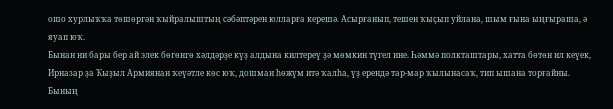ошо хурлыҡҡа төшөргән ҡыйралыштың сәбәптәрен юлларға керешә. Асырғанып, тешен ҡыҫып уйлана, шым ғына ыңғыраша, ә яуап юҡ.
Бынан ни бары бер ай элек бөгөнгө хәлдәрҙе күҙ алдына килтереү ҙә мөмкин түгел ине. Һәммә полкташтары, хатта бөтөн ил кеүек, Ирназар ҙа Ҡыҙыл Армиянан ҡеүәтле көс юҡ, дошман һөжүм итә ҡалһа, үҙ ерендә тар-мар ҡылынасаҡ, тип ышана торғайны. Бының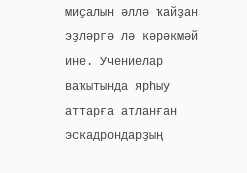миҫалын әллә ҡайҙан эҙләргә лә кәрәкмәй ине. Учениелар ваҡытында ярһыу аттарға атланған эскадрондарҙың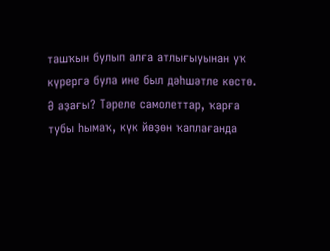ташҡын булып алға атлығыуынан уҡ күрергә була ине был дәһшәтле көстө. Ә аҙағы? Тәреле самолеттар, ҡарға тубы һымаҡ, күк йөҙөн ҡаплағанда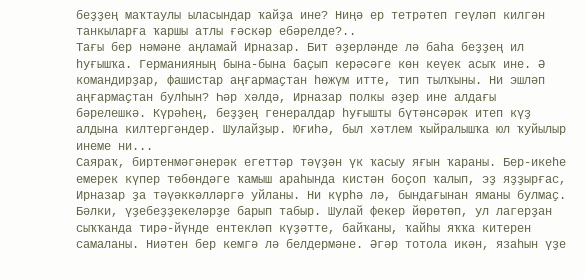беҙҙең маҡтаулы ыласындар ҡайҙа ине? Ниңә ер тетрәтеп геүләп килгән танкыларға ҡаршы атлы ғәскәр ебәрелде?..
Тағы бер нәмәне аңламай Ирназар. Бит әҙерләнде лә баһа беҙҙең ил һуғышҡа. Германияның бына-бына баҫып керәсәге көн кеүек асыҡ ине. Ә командирҙар, фашистар аңғармаҫтан һөжүм итте, тип тылҡыны. Ни эшләп аңғармаҫтан булһын? Һәр хәлдә, Ирназар полкы әҙер ине алдағы бәрелешкә. Күрәһең, беҙҙең генералдар һуғышты бүтәнсәрәк итеп күҙ алдына килтергәндер. Шулайҙыр. Юғиһә, был хәтлем ҡыйралышҡа юл ҡуйылыр инеме ни...
Саяраҡ, биртенмәгәнерәк егеттәр тәүҙән үк ҡасыу яғын ҡараны. Бер-икеһе емерек күпер төбөндәге ҡамыш араһында кистән боҫоп ҡалып, эҙ яҙҙырғас, Ирназар ҙа тәүәккәлләргә уйланы. Ни күрһә лә, бындағынан яманы булмаҫ. Бәлки, үҙебеҙҙекеләрҙе барып табыр. Шулай фекер йөрөтөп, ул лагерҙан сыҡҡанда тирә-йүнде ентекләп күҙәтте, байҡаны, ҡайһы яҡҡа китерен самаланы. Ниәтен бер кемгә лә белдермәне. Әгәр тотола икән, язаһын үҙе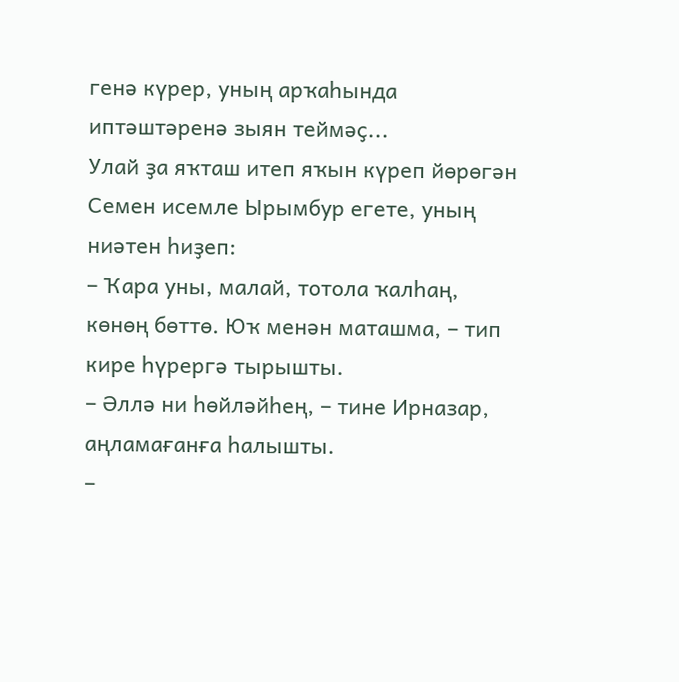генә күрер, уның арҡаһында иптәштәренә зыян теймәҫ...
Улай ҙа яҡташ итеп яҡын күреп йөрөгән Семен исемле Ырымбур егете, уның ниәтен һиҙеп:
– Ҡара уны, малай, тотола ҡалһаң, көнөң бөттө. Юҡ менән маташма, – тип кире һүрергә тырышты.
– Әллә ни һөйләйһең, – тине Ирназар, аңламағанға һалышты.
–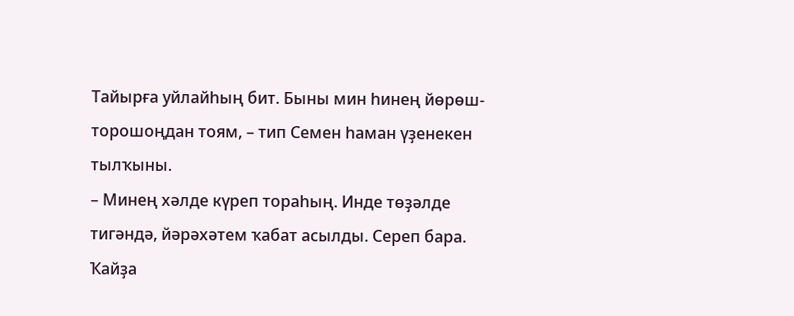Тайырға уйлайһың бит. Быны мин һинең йөрөш-торошоңдан тоям, – тип Семен һаман үҙенекен тылҡыны.
– Минең хәлде күреп тораһың. Инде төҙәлде тигәндә, йәрәхәтем ҡабат асылды. Сереп бара. Ҡайҙа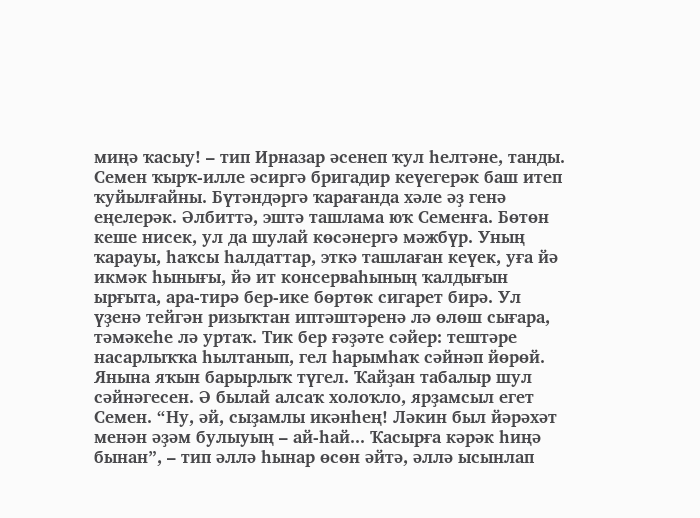миңә ҡасыу! – тип Ирназар әсенеп ҡул һелтәне, танды.
Семен ҡырҡ-илле әсиргә бригадир кеүегерәк баш итеп ҡуйылғайны. Бүтәндәргә ҡарағанда хәле әҙ генә еңелерәк. Әлбиттә, эштә ташлама юҡ Семенға. Бөтөн кеше нисек, ул да шулай көсәнергә мәжбүр. Уның ҡарауы, һаҡсы һалдаттар, эткә ташлаған кеүек, уға йә икмәк һынығы, йә ит консерваһының ҡалдығын ырғыта, ара-тирә бер-ике бөртөк сигарет бирә. Ул үҙенә тейгән ризыҡтан иптәштәренә лә өлөш сығара, тәмәкеһе лә уртаҡ. Тик бер ғәҙәте сәйер: тештәре насарлыҡҡа һылтанып, гел һарымһаҡ сәйнәп йөрөй. Янына яҡын барырлыҡ түгел. Ҡайҙан табалыр шул сәйнәгесен. Ә былай алсаҡ холоҡло, ярҙамсыл егет Семен. “Ну, әй, сыҙамлы икәнһең! Ләкин был йәрәхәт менән әҙәм булыуың – ай-һай... Ҡасырға кәрәк һиңә бынан”, – тип әллә һынар өсөн әйтә, әллә ысынлап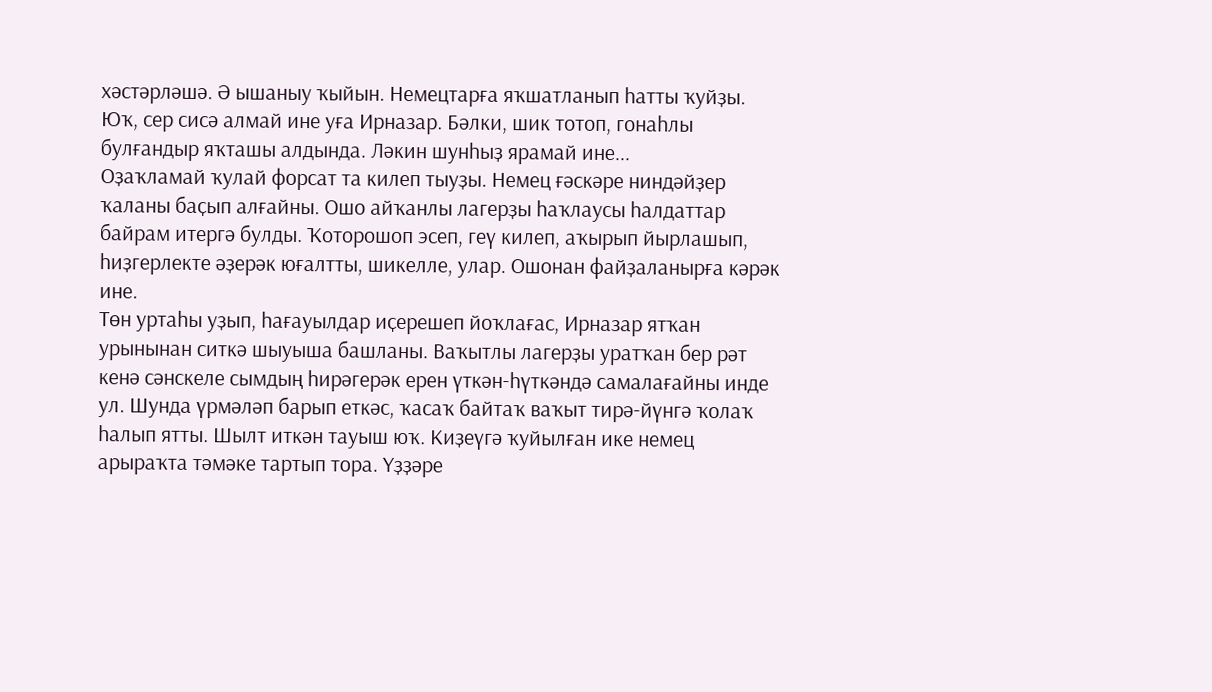хәстәрләшә. Ә ышаныу ҡыйын. Немецтарға яҡшатланып һатты ҡуйҙы. Юҡ, сер сисә алмай ине уға Ирназар. Бәлки, шик тотоп, гонаһлы булғандыр яҡташы алдында. Ләкин шунһыҙ ярамай ине...
Оҙаҡламай ҡулай форсат та килеп тыуҙы. Немец ғәскәре ниндәйҙер ҡаланы баҫып алғайны. Ошо айҡанлы лагерҙы һаҡлаусы һалдаттар байрам итергә булды. Ҡоторошоп эсеп, геү килеп, аҡырып йырлашып, һиҙгерлекте әҙерәк юғалтты, шикелле, улар. Ошонан файҙаланырға кәрәк ине.
Төн уртаһы уҙып, һағауылдар иҫерешеп йоҡлағас, Ирназар ятҡан урынынан ситкә шыуыша башланы. Ваҡытлы лагерҙы уратҡан бер рәт кенә сәнскеле сымдың һирәгерәк ерен үткән-һүткәндә самалағайны инде ул. Шунда үрмәләп барып еткәс, ҡасаҡ байтаҡ ваҡыт тирә-йүнгә ҡолаҡ һалып ятты. Шылт иткән тауыш юҡ. Киҙеүгә ҡуйылған ике немец арыраҡта тәмәке тартып тора. Үҙҙәре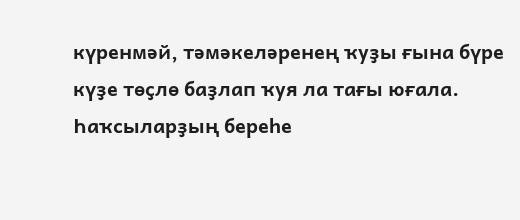күренмәй, тәмәкеләренең ҡуҙы ғына бүре күҙе төҫлө баҙлап ҡуя ла тағы юғала.
Һаҡсыларҙың береһе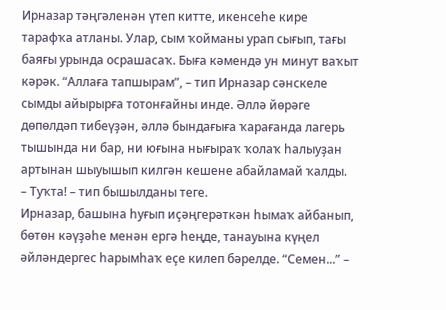Ирназар тәңгәленән үтеп китте, икенсеһе кире тарафҡа атланы. Улар, сым ҡойманы урап сығып, тағы баяғы урында осрашасаҡ. Быға кәмендә ун минут ваҡыт кәрәк. “Аллаға тапшырам”, – тип Ирназар сәнскеле сымды айырырға тотонғайны инде. Әллә йөрәге дөпөлдәп тибеүҙән, әллә бындағыға ҡарағанда лагерь тышында ни бар, ни юғына нығыраҡ ҡолаҡ һалыуҙан артынан шыуышып килгән кешене абайламай ҡалды.
– Туҡта! – тип бышылданы теге.
Ирназар, башына һуғып иҫәңгерәткән һымаҡ айбанып, бөтөн кәүҙәһе менән ергә һеңде, танауына күңел әйләндергес һарымһаҡ еҫе килеп бәрелде. “Семен...” –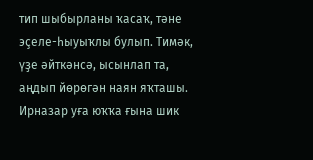тип шыбырланы ҡасаҡ, тәне эҫеле-һыуыҡлы булып. Тимәк, үҙе әйткәнсә, ысынлап та, аңдып йөрөгән наян яҡташы. Ирназар уға юҡҡа ғына шик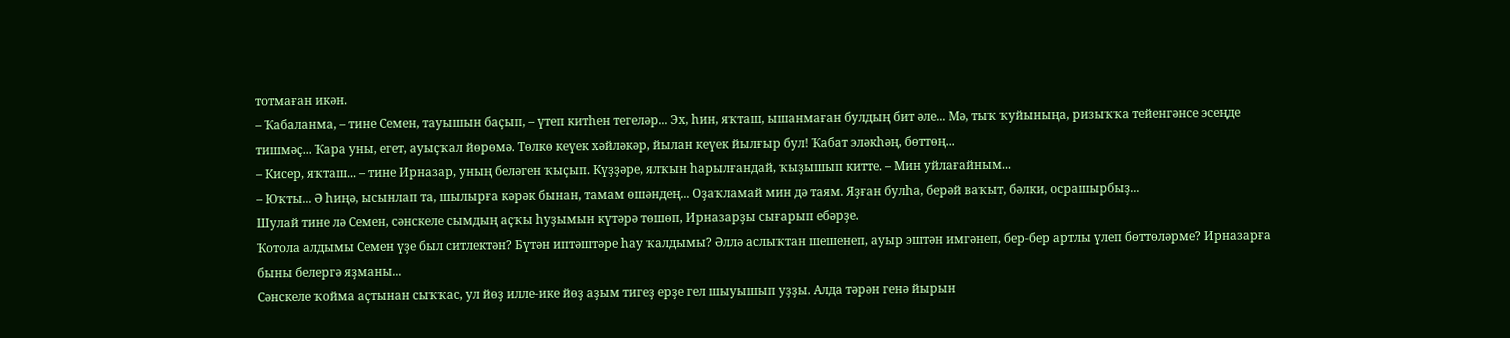тотмаған икән.
– Ҡабаланма, – тине Семен, тауышын баҫып, – үтеп китһен тегеләр... Эх, һин, яҡташ, ышанмаған булдың бит әле... Мә, тыҡ ҡуйыныңа, ризыҡҡа тейенгәнсе эсеңде тишмәҫ... Ҡара уны, егет, ауыҫҡал йөрөмә. Төлкө кеүек хәйләкәр, йылан кеүек йылғыр бул! Ҡабат эләкһәң, бөттөң...
– Кисер, яҡташ... – тине Ирназар, уның беләген ҡыҫып. Күҙҙәре, ялҡын һарылғандай, ҡыҙышып китте. – Мин уйлағайным...
– Юҡты... Ә һиңә, ысынлап та, шылырға кәрәк бынан, тамам өшәндең... Оҙаҡламай мин дә таям. Яҙған булһа, берәй ваҡыт, бәлки, осрашырбыҙ...
Шулай тине лә Семен, сәнскеле сымдың аҫҡы һуҙымын күтәрә төшөп, Ирназарҙы сығарып ебәрҙе.
Ҡотола алдымы Семен үҙе был ситлектән? Бүтән иптәштәре һау ҡалдымы? Әллә аслыҡтан шешенеп, ауыр эштән имгәнеп, бер-бер артлы үлеп бөттөләрме? Ирназарға быны белергә яҙманы...
Сәнскеле ҡойма аҫтынан сыҡҡас, ул йөҙ илле-ике йөҙ аҙым тигеҙ ерҙе гел шыуышып уҙҙы. Алда тәрән генә йырын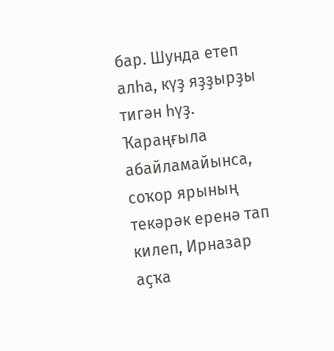бар. Шунда етеп алһа, күҙ яҙҙырҙы тигән һүҙ. Ҡараңғыла абайламайынса, соҡор ярының текәрәк еренә тап килеп, Ирназар аҫҡа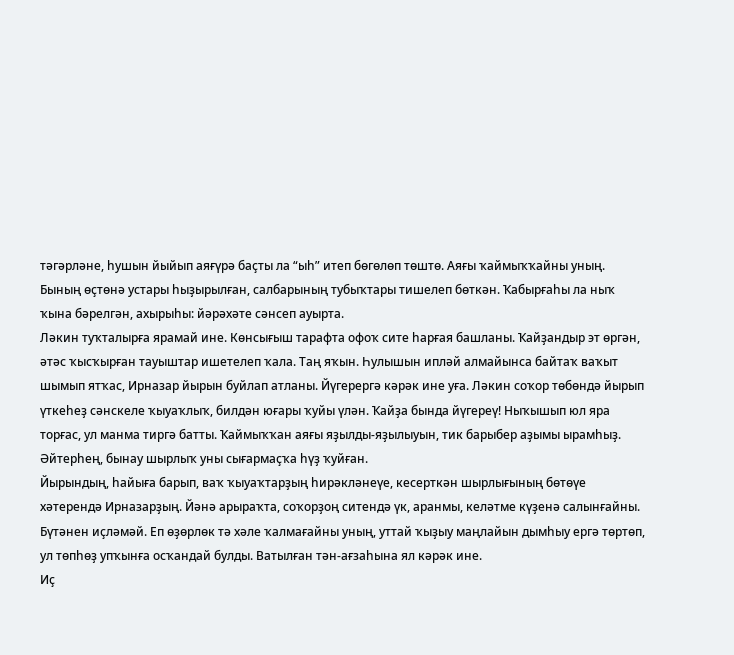тәгәрләне, һушын йыйып аяғүрә баҫты ла “ыһ” итеп бөгөлөп төштө. Аяғы ҡаймыҡҡайны уның. Бының өҫтөнә устары һыҙырылған, салбарының тубыҡтары тишелеп бөткән. Ҡабырғаһы ла ныҡ ҡына бәрелгән, ахырыһы: йәрәхәте сәнсеп ауырта.
Ләкин туҡталырға ярамай ине. Көнсығыш тарафта офоҡ сите һарғая башланы. Ҡайҙандыр эт өргән, әтәс ҡысҡырған тауыштар ишетелеп ҡала. Таң яҡын. Һулышын ипләй алмайынса байтаҡ ваҡыт шымып ятҡас, Ирназар йырын буйлап атланы. Йүгерергә кәрәк ине уға. Ләкин соҡор төбөндә йырып үткеһеҙ сәнскеле ҡыуаҡлыҡ, билдән юғары ҡуйы үлән. Ҡайҙа бында йүгереү! Ныҡышып юл яра торғас, ул манма тиргә батты. Ҡаймыҡҡан аяғы яҙылды-яҙылыуын, тик барыбер аҙымы ырамһыҙ. Әйтерһең, бынау шырлыҡ уны сығармаҫҡа һүҙ ҡуйған.
Йырындың, һайыға барып, ваҡ ҡыуаҡтарҙың һирәкләнеүе, кесерткән шырлығының бөтөүе хәтерендә Ирназарҙың. Йәнә арыраҡта, соҡорҙоң ситендә үк, аранмы, келәтме күҙенә салынғайны. Бүтәнен иҫләмәй. Еп өҙөрлөк тә хәле ҡалмағайны уның, уттай ҡыҙыу маңлайын дымһыу ергә төртөп, ул төпһөҙ упҡынға осҡандай булды. Ватылған тән-ағзаһына ял кәрәк ине.
Иҫ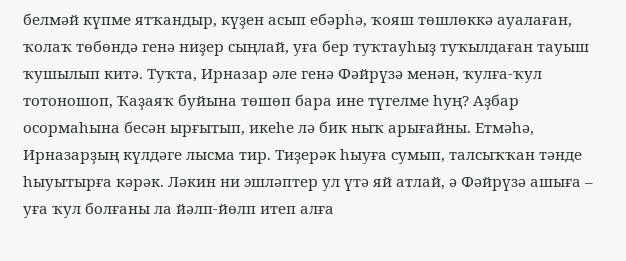белмәй күпме ятҡандыр, күҙен асып ебәрһә, ҡояш төшлөккә ауалаған, ҡолаҡ төбөндә генә ниҙер сыңлай, уға бер туҡтауһыҙ туҡылдаған тауыш ҡушылып китә. Туҡта, Ирназар әле генә Фәйрүзә менән, ҡулға-ҡул тотоношоп, Ҡаҙаяҡ буйына төшөп бара ине түгелме һуң? Аҙбар осормаһына бесән ырғытып, икеһе лә бик ныҡ арығайны. Етмәһә, Ирназарҙың күлдәге лысма тир. Тиҙерәк һыуға сумып, талсыҡҡан тәнде һыуытырға кәрәк. Ләкин ни эшләптер ул үтә яй атлай, ә Фәйрүзә ашыға – уға ҡул болғаны ла йәлп-йөлп итеп алға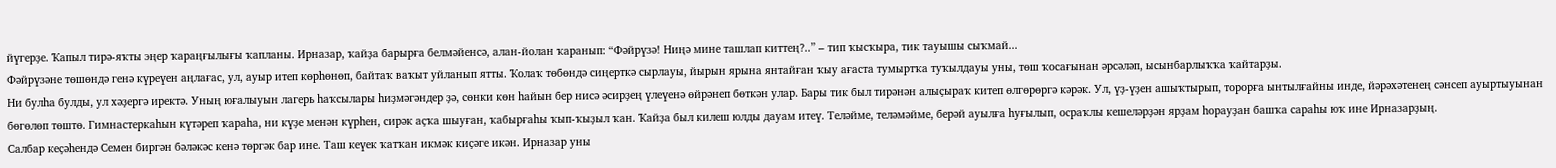йүгерҙе. Ҡапыл тирә-яҡты эңер ҡараңғылығы ҡапланы. Ирназар, ҡайҙа барырға белмәйенсә, алан-йолан ҡаранып: “Фәйрүзә! Ниңә мине ташлап киттең?..” – тип ҡысҡыра, тик тауышы сыҡмай...
Фәйрүзәне төшөндә генә күреүен аңлағас, ул, ауыр итеп көрһөнөп, байтаҡ ваҡыт уйланып ятты. Ҡолаҡ төбөндә сиңерткә сырлауы, йырын ярына янтайған ҡыу ағаста тумыртҡа туҡылдауы уны, төш ҡосағынан әрсәләп, ысынбарлыҡҡа ҡайтарҙы.
Ни булһа булды, ул хәҙергә иректә. Уның юғалыуын лагерь һаҡсылары һиҙмәгәндер ҙә, сөнки көн һайын бер нисә әсирҙең үлеүенә өйрәнеп бөткән улар. Бары тик был тирәнән алыҫыраҡ китеп өлгөрөргә кәрәк. Ул, үҙ-үҙен ашыҡтырып, торорға ынтылғайны инде, йәрәхәтенең сәнсеп ауыртыуынан бөгөлөп төштө. Гимнастеркаһын күтәреп ҡараһа, ни күҙе менән күрһен, сирәк аҫҡа шыуған, ҡабырғаһы ҡып-ҡыҙыл ҡан. Ҡайҙа был килеш юлды дауам итеү. Теләйме, теләмәйме, берәй ауылға һуғылып, осраҡлы кешеләрҙән ярҙам һорауҙан башҡа сараһы юҡ ине Ирназарҙың.
Салбар кеҫәһендә Семен биргән бәләкәс кенә төргәк бар ине. Таш кеүек ҡатҡан икмәк киҫәге икән. Ирназар уны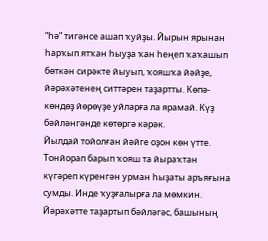“һә” тигәнсе ашап ҡуйҙы. Йырын ярынан һарҡып ятҡан һыуҙа ҡан һеңеп ҡаҡашып бөткән сирәкте йыуып, ҡояшҡа йәйҙе, йәрәхәтенең ситтәрен таҙартты. Көпә-көндөҙ йөрөүҙе уйларға ла ярамай. Күҙ бәйләнгәнде көтөргә кәрәк.
Йылдай тойолған йәйге оҙон көн үтте. Тонйорап барып ҡояш та йыраҡтан күгәреп күренгән урман һыҙаты аръяғына сумды. Инде ҡуҙғалырға ла мөмкин. Йәрәхәтте таҙартып бәйләгәс, башының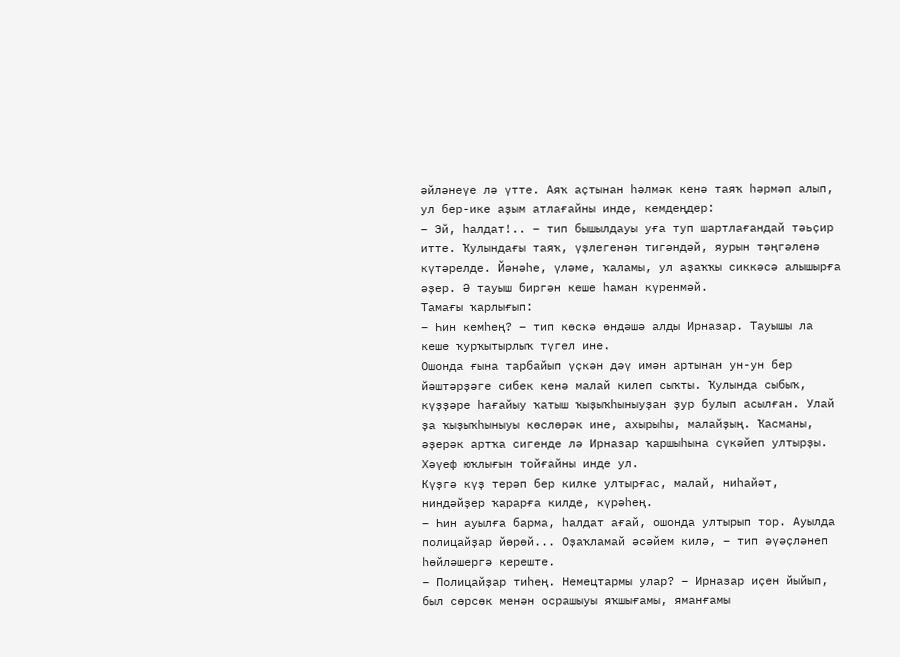әйләнеүе лә үтте. Аяҡ аҫтынан һәлмәк кенә таяҡ һәрмәп алып, ул бер-ике аҙым атлағайны инде, кемдеңдер:
– Эй, һалдат!.. – тип бышылдауы уға туп шартлағандай тәьҫир итте. Ҡулындағы таяҡ, үҙлегенән тигәндәй, яурын тәңгәленә күтәрелде. Йәнәһе, үләме, ҡаламы, ул аҙаҡҡы сиккәсә алышырға әҙер. Ә тауыш биргән кеше һаман күренмәй.
Тамағы ҡарлығып:
– Һин кемһең? – тип көскә өндәшә алды Ирназар. Тауышы ла кеше ҡурҡытырлыҡ түгел ине.
Ошонда ғына тарбайып үҫкән дәү имән артынан ун-ун бер йәштәрҙәге сибек кенә малай килеп сыҡты. Ҡулында сыбыҡ, күҙҙәре һағайыу ҡатыш ҡыҙыҡһыныуҙан ҙур булып асылған. Улай ҙа ҡыҙыҡһыныуы көслөрәк ине, ахырыһы, малайҙың. Ҡасманы, әҙерәк артҡа сигенде лә Ирназар ҡаршыһына сүкәйеп ултырҙы. Хәүеф юҡлығын тойғайны инде ул.
Күҙгә күҙ терәп бер килке ултырғас, малай, ниһайәт, ниндәйҙер ҡарарға килде, күрәһең.
– Һин ауылға барма, һалдат ағай, ошонда ултырып тор. Ауылда полицайҙар йөрөй... Оҙаҡламай әсәйем килә, – тип әүәҫләнеп һөйләшергә кереште.
– Полицайҙар тиһең. Немецтармы улар? – Ирназар иҫен йыйып, был сөрсөк менән осрашыуы яҡшығамы, яманғамы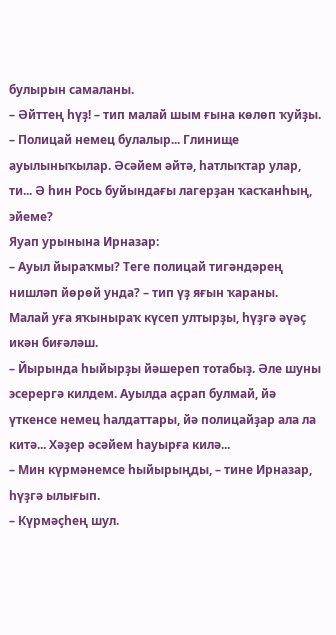булырын самаланы.
– Әйттең һүҙ! – тип малай шым ғына көлөп ҡуйҙы. – Полицай немец булалыр... Глинище ауылыныҡылар. Әсәйем әйтә, һатлыҡтар улар, ти... Ә һин Рось буйындағы лагерҙан ҡасҡанһың, эйеме?
Яуап урынына Ирназар:
– Ауыл йыраҡмы? Теге полицай тигәндәрең нишләп йөрөй унда? – тип үҙ яғын ҡараны.
Малай уға яҡыныраҡ күсеп ултырҙы, һүҙгә әүәҫ икән биғәләш.
– Йырында һыйырҙы йәшереп тотабыҙ. Әле шуны эсерергә килдем. Ауылда аҫрап булмай, йә үткенсе немец һалдаттары, йә полицайҙар ала ла китә... Хәҙер әсәйем һауырға килә...
– Мин күрмәнемсе һыйырыңды, – тине Ирназар, һүҙгә ылығып.
– Күрмәҫһең шул.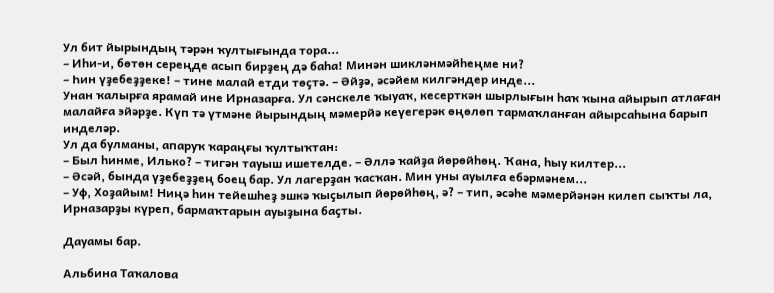Ул бит йырындың тәрән ҡултығында тора...
– Иһи-и, бөтөн сереңде асып бирҙең дә баһа! Минән шикләнмәйһеңме ни?
– Һин үҙебеҙҙеке! – тине малай етди төҫтә. – Әйҙә, әсәйем килгәндер инде...
Унан ҡалырға ярамай ине Ирназарға. Ул сәнскеле ҡыуаҡ, кесерткән шырлығын һаҡ ҡына айырып атлаған малайға эйәрҙе. Күп тә үтмәне йырындың мәмерйә кеүегерәк өңөлөп тармаҡланған айырсаһына барып инделәр.
Ул да булманы, апаруҡ ҡараңғы ҡултыҡтан:
– Был һинме, Илько? – тигән тауыш ишетелде. – Әллә ҡайҙа йөрөйһөң. Ҡана, һыу килтер...
– Әсәй, бында үҙебеҙҙең боец бар. Ул лагерҙан ҡасҡан. Мин уны ауылға ебәрмәнем...
– Уф, Хоҙайым! Ниңә һин тейешһеҙ эшкә ҡыҫылып йөрөйһөң, ә? – тип, әсәһе мәмерйәнән килеп сыҡты ла, Ирназарҙы күреп, бармаҡтарын ауыҙына баҫты.

Дауамы бар.

Альбина Таҡалова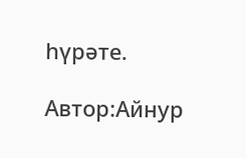һүрәте.

Автор:Айнур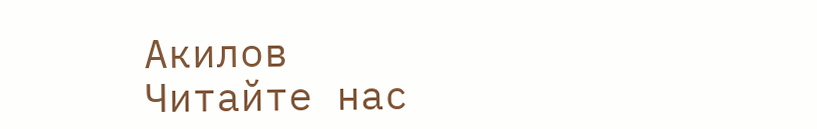Акилов
Читайте нас